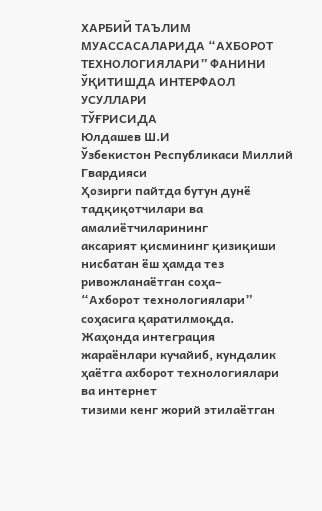ХАРБИЙ ТАЪЛИМ МУАССАСАЛАРИДА “АХБОРОТ
ТЕХНОЛОГИЯЛАРИ” ФАНИНИ ЎҚИТИШДА ИНТЕРФАОЛ УСУЛЛАРИ
ТЎҒРИСИДА
Юлдашев Ш.И
Ўзбекистон Республикаси Миллий Гвардияси
Ҳозирги пайтда бутун дунё тадқиқотчилари ва амалиётчиларининг
аксарият қисмининг қизиқиши нисбатан ёш ҳамда тез ривожланаётган соҳа–
“Ахборот технологиялари” соҳасига қаратилмоқда. Жаҳонда интеграция
жараёнлари кучайиб, кундалик ҳаётга ахборот технологиялари ва интернет
тизими кенг жорий этилаётган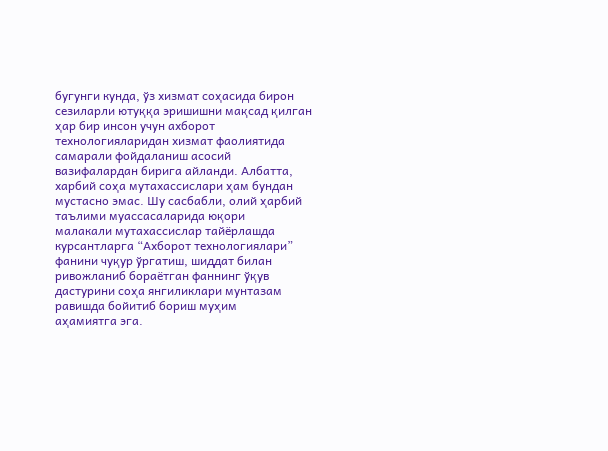бугунги кунда, ўз хизмат соҳасида бирон
сезиларли ютуққа эришишни мақсад қилган ҳар бир инсон учун ахборот
технологияларидан хизмат фаолиятида самарали фойдаланиш асосий
вазифалардан бирига айланди. Албатта, харбий соҳа мутахассислари ҳам бундан
мустасно эмас. Шу сасбабли, олий ҳарбий таълими муассасаларида юқори
малакали мутахассислар тайёрлашда курсантларга “Ахборот технологиялари”
фанини чуқур ўргатиш, шиддат билан ривожланиб бораётган фаннинг ўқув
дастурини соҳа янгиликлари мунтазам равишда бойитиб бориш муҳим
аҳамиятга эга.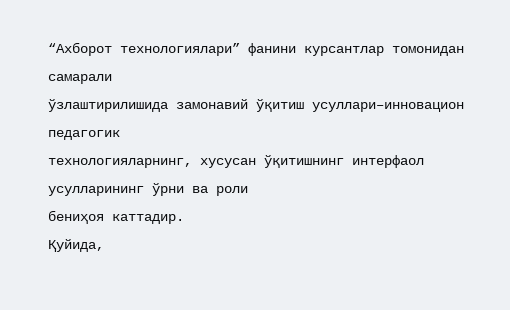“Ахборот технологиялари” фанини курсантлар томонидан самарали
ўзлаштирилишида замонавий ўқитиш усуллари–инновацион педагогик
технологияларнинг, хусусан ўқитишнинг интерфаол усулларининг ўрни ва роли
бениҳоя каттадир.
Қуйида,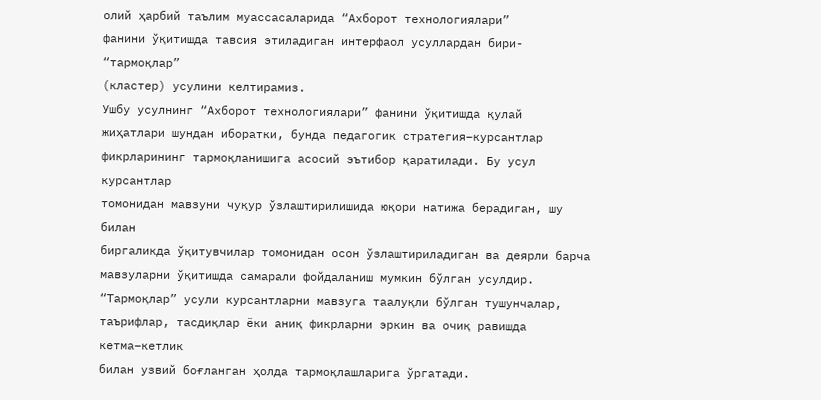олий ҳарбий таълим муассасаларида “Ахборот технологиялари”
фанини ўқитишда тавсия этиладиган интерфаол усуллардан бири- “тармоқлар”
(кластер) усулини келтирамиз.
Ушбу усулнинг “Ахборот технологиялари” фанини ўқитишда қулай
жиҳатлари шундан иборатки, бунда педагогик стратегия–курсантлар
фикрларининг тармоқланишига асосий эътибор қаратилади. Бу усул курсантлар
томонидан мавзуни чуқур ўзлаштирилишида юқори натижа берадиган, шу билан
биргаликда ўқитувчилар томонидан осон ўзлаштириладиган ва деярли барча
мавзуларни ўқитишда самарали фойдаланиш мумкин бўлган усулдир.
“Тармоқлар” усули курсантларни мавзуга таалуқли бўлган тушунчалар,
таърифлар, тасдиқлар ёки аниқ фикрларни эркин ва очиқ равишда кетма–кетлик
билан узвий боғланган ҳолда тармоқлашларига ўргатади.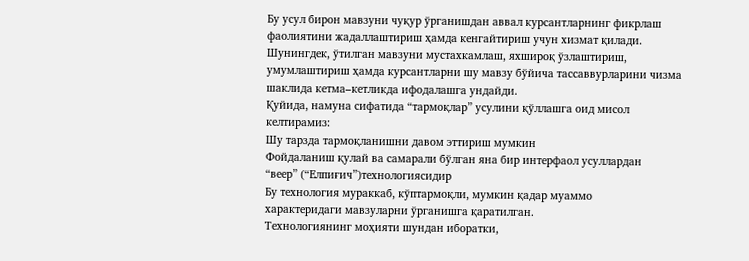Бу усул бирон мавзуни чуқур ўрганишдан аввал курсантларнинг фикрлаш
фаолиятини жадаллаштириш ҳамда кенгайтириш учун хизмат қилади.
Шунингдек, ўтилган мавзуни мустахкамлаш, яхшироқ ўзлаштириш,
умумлаштириш ҳамда курсантларни шу мавзу бўйича тассаввурларини чизма
шаклида кетма–кетликда ифодалашга ундайди.
Қуйида, намуна сифатида “тармоқлар” усулини қўллашга оид мисол
келтирамиз:
Шу тарзда тармоқланишни давом эттириш мумкин
Фойдаланиш қулай ва самарали бўлган яна бир интерфаол усуллардан
“веер” (“Елпиғич”)технологиясидир
Бу технология мураккаб, кўптармоқли, мумкин қадар муаммо
характеридаги мавзуларни ўрганишга қаратилган.
Технологиянинг моҳияти шундан иборатки,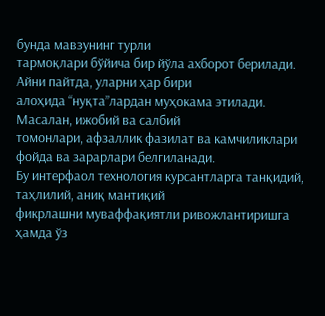бунда мавзунинг турли
тармоқлари бўйича бир йўла ахборот берилади. Айни пайтда, уларни ҳар бири
алоҳида “нуқта”лардан муҳокама этилади. Масалан, ижобий ва салбий
томонлари, афзаллик фазилат ва камчиликлари фойда ва зарарлари белгиланади.
Бу интерфаол технология курсантларга танқидий, таҳлилий, аниқ мантиқий
фикрлашни муваффақиятли ривожлантиришга ҳамда ўз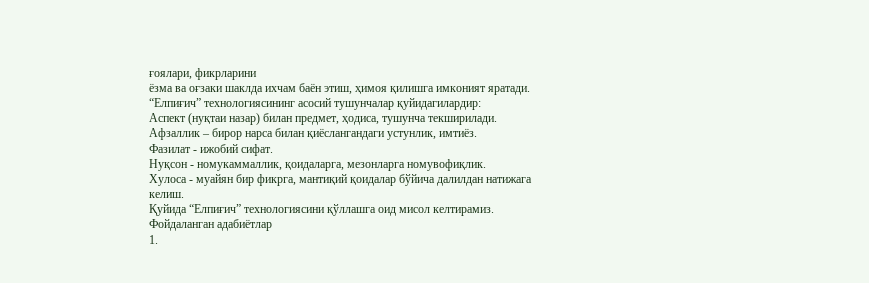ғоялари, фикрларини
ёзма ва оғзаки шаклда ихчам баён этиш, ҳимоя қилишга имконият яратади.
“Елпиғич” технологиясининг асосий тушунчалар қуйидагилардир:
Аспект (нуқтаи назар) билан предмет, ҳодиса, тушунча текширилади.
Афзаллик – бирор нарса билан қиёслангандаги устунлик, имтиёз.
Фазилат - ижобий сифат.
Нуқсон - номукаммаллик, қоидаларга, мезонларга номувофиқлик.
Хулоса - муайян бир фикрга, мантиқий қоидалар бўйича далилдан натижага
келиш.
Қуйида “Елпиғич” технологиясини қўллашга оид мисол келтирамиз.
Фойдаланган адабиётлар
1.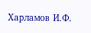Харламов И.Ф.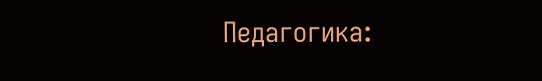Педагогика: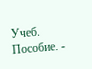Учеб. Пособие. -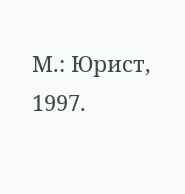М.: Юрист, 1997.